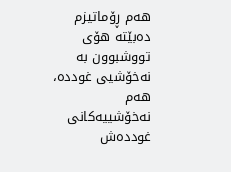هەم ڕۆماتیزم دەبێتە هۆی تووشبوون بە نەخۆشیی غوددە، هەم نەخۆشییەکانی غوددەش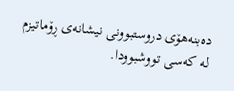دەبنەهۆی دروستبوونی نیشانەی ڕۆماتیزم لە کەسی تووشبوودا.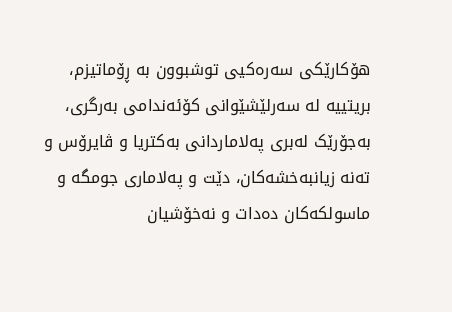هۆکارێکی سەرەکیی توشبوون بە ڕۆماتیزم، بریتییە لە سەرلێشێوانی کۆئەندامی بەرگری، بەجۆرێک لەبری پەلاماردانی بەکتریا و ڤایرۆس و تەنە زیانبەخشەکان، دێت و پەلاماری جومگە و ماسولکەکان دەدات و نەخۆشیان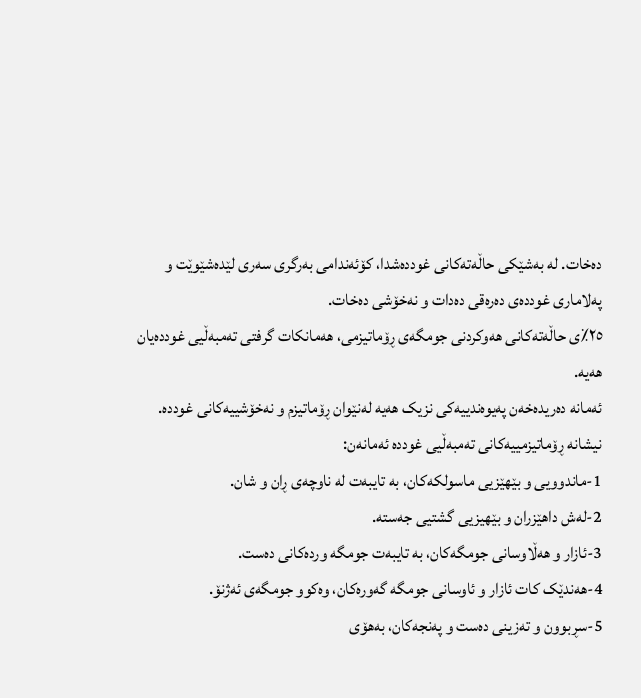دەخات. لە بەشێکی حاڵەتەکانی غوددەشدا، کۆئەندامی بەرگری سەری لێدەشێوێت و پەلاماری غوددەی دەرەقی دەدات و نەخۆشی دەخات.
٢٥٪ی حاڵەتەکانی هەوکردنی جومگەی ڕۆماتیزمی، هەمانکات گرفتی تەمبەڵیی غوددەیان هەیە.
ئەمانە دەریدەخەن پەیوەندییەکی نزیک هەیە لەنێوان ڕۆماتیزم و نەخۆشییەکانی غوددە.
نیشانە ڕۆماتیزمییەکانی تەمبەڵیی غوددە ئەمانەن:
1-ماندوویی و بێهێزیی ماسولکەکان، بە تایبەت لە ناوچەی ڕان و شان.
2-لەش داهێزران و بێهیزیی گشتیی جەستە.
3-ئازار و هەڵاوسانی جومگەکان، بە تایبەت جومگە وردەکانی دەست.
4-هەندێک کات ئازار و ئاوسانی جومگە گەورەکان، وەکوو جومگەی ئەژنۆ.
5-سڕبوون و تەزینی دەست و پەنجەکان، بەهۆی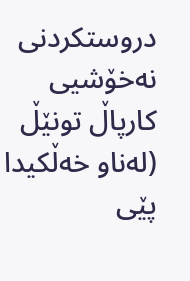دروستکردنی نەخۆشیی کارپاڵ تونێڵ (لەناو خەڵکیدا پێی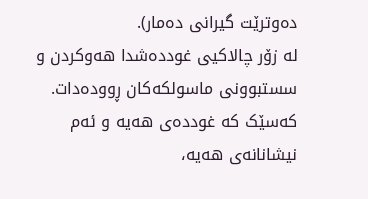دەوترێت گیرانی دەمار).
لە زۆر چالاکیی غوددەشدا هەوکردن و سستبوونی ماسولکەکان ڕوودەدات.
کەسێک کە غوددەی هەیە و ئەم نیشانانەی هەیە،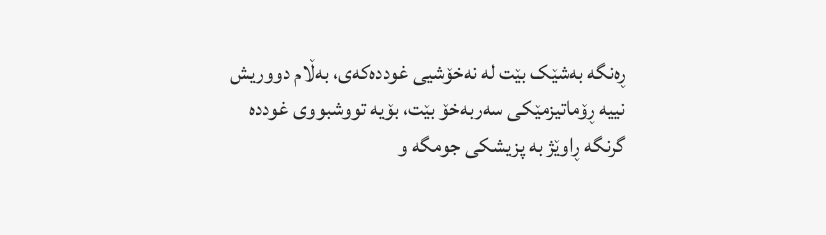ڕەنگە بەشێک بێت لە نەخۆشیی غوددەکەی، بەڵام دووریش نییە ڕۆماتیزمێکی سەربەخۆ بێت، بۆیە تووشبووی غوددە گرنگە ڕاوێژ بە پزیشکی جومگە و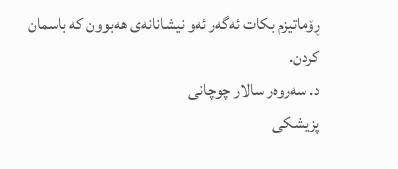ڕۆماتیزم بکات ئەگەر ئەو نیشانانەی هەبوون کە باسمان کردن.
د. سەروەر سالار چوچانی
پزیشکی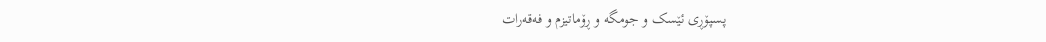پسپۆڕی ئێسک و جومگە و ڕۆماتیزم و فەقەرات